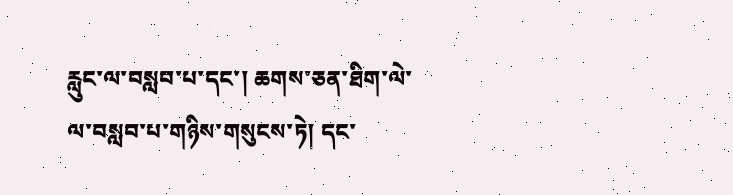རླུང་ལ་བསླབ་པ་དང་། ཆགས་ཅན་ཐིག་ལེ་ལ་བསླབ་པ་གཉིས་གསུངས་ཏེ། དང་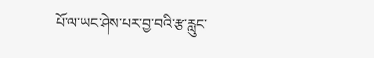པོ་ལ་ཡང་ཤེས་པར་བྱ་བའི་རྩ་རླུང་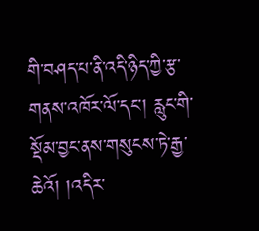གི་བཤད་པ་ནི་འདི་ཉིད་ཀྱི་རྩ་གནས་འཁོར་ལོ་དང་། རླུང་གི་སྡོམ་བྱང་ནས་གསུངས་ཏེ་རྒྱ་ཆེའོ། །འདིར་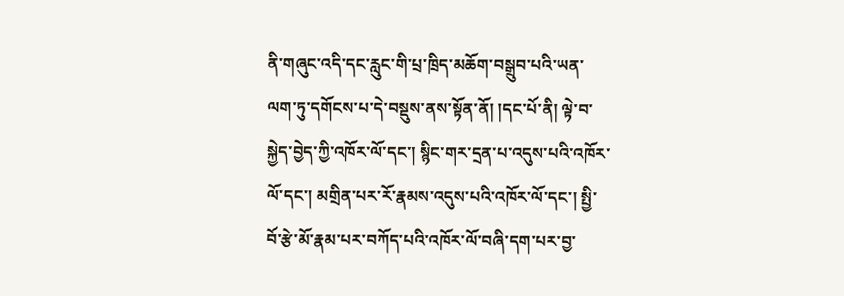ནི་གཞུང་འདི་དང་རླུང་གི་པྲ་ཁྲིད་མཆོག་བསྒྲུབ་པའི་ཡན་ལག་ཏུ་དགོངས་པ་དེ་བསྡུས་ནས་སྟོན་ནོ། །དང་པོ་ནི། ལྟེ་བ་སྐྱེད་བྱེད་ཀྱི་འཁོར་ལོ་དང་། སྙིང་གར་དྲན་པ་འདུས་པའི་འཁོར་ལོ་དང་། མགྲིན་པར་རོ་རྣམས་འདུས་པའི་འཁོར་ལོ་དང་། སྤྱི་བོ་རྩེ་མོ་རྣམ་པར་བཀོད་པའི་འཁོར་ལོ་བཞི་དག་པར་བྱ་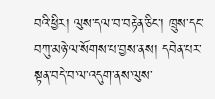བའི་ཕྱིར། ལུས་དལ་བ་བརྟེན་ཅིང་། ཁྲུས་དང་བཀུ་མཉེ་ལ་སོགས་པ་བྱས་ནས། དབེན་པར་སྟན་བདེ་བ་ལ་འདུག་ནས་ལུས་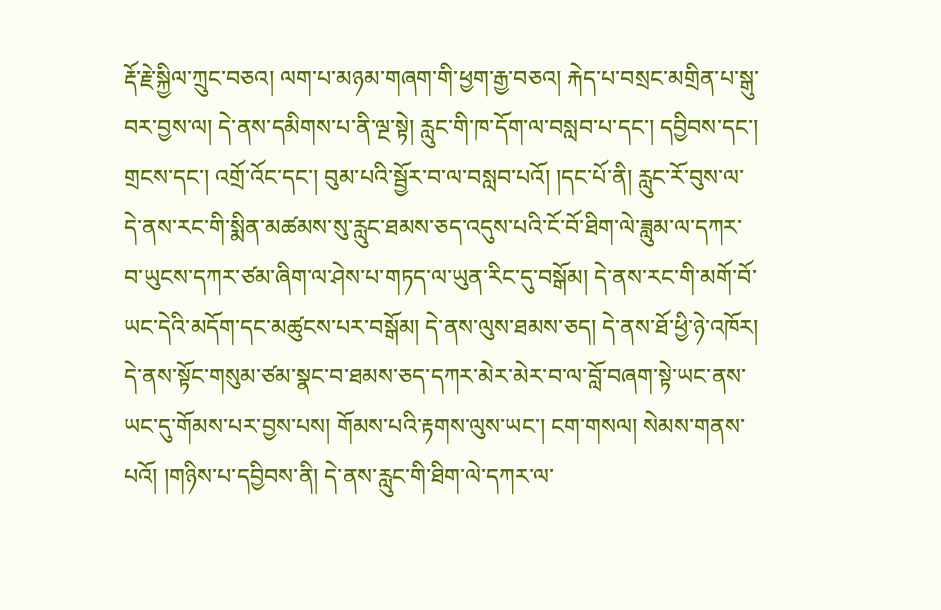རྡོ་རྗེ་སྐྱིལ་ཀྲུང་བཅའ། ལག་པ་མཉམ་གཞག་གི་ཕྱག་རྒྱ་བཅའ། རྐེད་པ་བསྲང་མགྲིན་པ་སྒུ་བར་བྱས་ལ། དེ་ནས་དམིགས་པ་ནི་ལྔ་སྟེ། རླུང་གི་ཁ་དོག་ལ་བསླབ་པ་དང་། དབྱིབས་དང་། གྲངས་དང་། འགྲོ་འོང་དང་། བུམ་པའི་སྦྱོར་བ་ལ་བསླབ་པའོ། །དང་པོ་ནི། རླུང་རོ་བུས་ལ་དེ་ནས་རང་གི་སྨིན་མཚམས་སུ་རླུང་ཐམས་ཅད་འདུས་པའི་ངོ་བོ་ཐིག་ལེ་ཟླུམ་ལ་དཀར་བ་ཡུངས་དཀར་ཙམ་ཞིག་ལ་ཤེས་པ་གཏད་ལ་ཡུན་རིང་དུ་བསྒོམ། དེ་ནས་རང་གི་མགོ་བོ་ཡང་དེའི་མདོག་དང་མཚུངས་པར་བསྒོམ། དེ་ནས་ལུས་ཐམས་ཅད། དེ་ནས་ཐོ་ཕྱི་ཉེ་འཁོར། དེ་ནས་སྟོང་གསུམ་ཙམ་སྣང་བ་ཐམས་ཅད་དཀར་མེར་མེར་བ་ལ་བློ་བཞག་སྟེ་ཡང་ནས་ཡང་དུ་གོམས་པར་བྱས་པས། གོམས་པའི་རྟགས་ལུས་ཡང་། ངག་གསལ། སེམས་གནས་པའོ། །གཉིས་པ་དབྱིབས་ནི། དེ་ནས་རླུང་གི་ཐིག་ལེ་དཀར་ལ་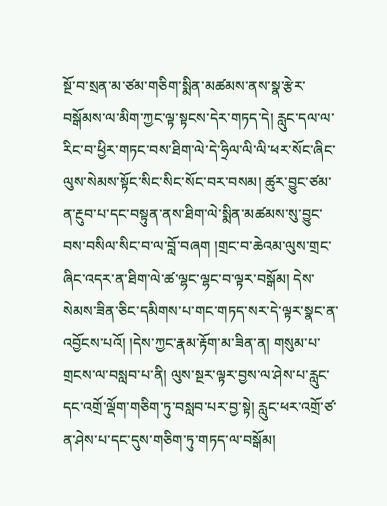སྔོ་བ་སྲན་མ་ཙམ་གཅིག་སྨིན་མཚམས་ནས་སྣ་རྩེར་བསྒོམས་ལ་མིག་ཀྱང་ལྟ་སྟངས་དེར་གཏད་དེ། རླུང་དལ་ལ་རིང་བ་ཕྱིར་གཏང་བས་ཐིག་ལེ་དེ་ཧྲིལ་ལི་ལི་ཕར་སོང་ཞིང་ལུས་སེམས་སྟོང་སིང་སིང་སོང་བར་བསམ། ཚུར་བྱུང་ཙམ་ན་རྔུབ་པ་དང་བསྟུན་ནས་ཐིག་ལེ་སྨིན་མཚམས་སུ་བྱུང་བས་བསིལ་སིང་བ་ལ་བློ་བཞག །གྲང་བ་ཆེའམ་ལུས་གྲང་ཞིང་འདར་ན་ཐིག་ལེ་ཚ་ལྷང་ལྷང་བ་ལྟར་བསྒོམ། དེས་སེམས་ཟིན་ཅིང་དམིགས་པ་གང་གཏད་སར་དེ་ལྟར་སྣང་ན་འབྱོངས་པའོ། །དེས་ཀྱང་རྣམ་རྟོག་མ་ཟིན་ན། གསུམ་པ་གྲངས་ལ་བསླབ་པ་ནི། ལུས་སྔར་ལྟར་བྱས་ལ་ཤེས་པ་རླུང་དང་འགྲོ་ལྡོག་གཅིག་ཏུ་བསླབ་པར་བྱ་སྟེ། རླུང་ཕར་འགྲོ་ཙ་ན་ཤེས་པ་དང་དུས་གཅིག་ཏུ་གཏད་ལ་བསྒོམ།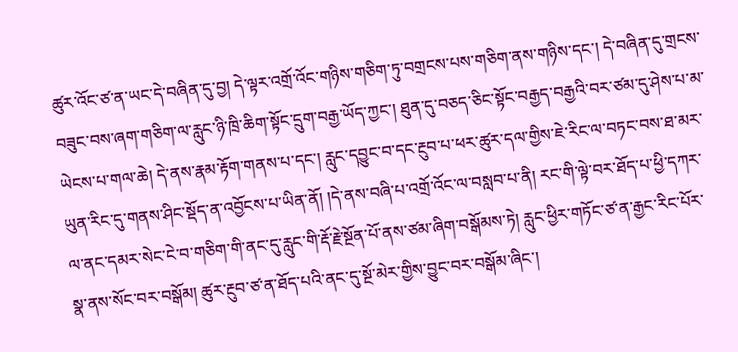ཚུར་འོང་ཙ་ན་ཡང་དེ་བཞིན་དུ་བྱ། དེ་ལྟར་འགྲོ་འོང་གཉིས་གཅིག་ཏུ་བགྲངས་པས་གཅིག་ནས་གཉིས་དང་། དེ་བཞིན་དུ་གྲངས་བཟུང་བས་ཞག་གཅིག་ལ་རླུང་ཉི་ཁྲི་ཆིག་སྟོང་དྲུག་བརྒྱ་ཡོད་ཀྱང་། ཐུན་དུ་བཅད་ཅིང་སྟོང་བརྒྱད་བརྒྱའི་བར་ཙམ་དུ་ཤེས་པ་མ་ཡེངས་པ་གལ་ཆེ། དེ་ནས་རྣམ་རྟོག་གནས་པ་དང་། རླུང་དབྱུང་བ་དང་རྔུབ་པ་ཕར་ཚུར་དལ་གྱིས་ཇེ་རིང་ལ་བཏང་བས་ཐ་མར་ཡུན་རིང་དུ་གནས་ཤིང་སྡོད་ན་འབྱོངས་པ་ཡིན་ནོ། །དེ་ནས་བཞི་པ་འགྲོ་འོང་ལ་བསླབ་པ་ནི། རང་གི་ལྟེ་བར་ཐོད་པ་ཕྱི་དཀར་ལ་ནང་དམར་སེང་ངེ་བ་གཅིག་གི་ནང་དུ་རླུང་གི་རྡོ་རྗེ་སྔོན་པོ་ནས་ཙམ་ཞིག་བསྒོམས་ཏེ། རླུང་ཕྱིར་གཏོང་ཙ་ན་རྒྱང་རིང་པོར་སྣ་ནས་སོང་བར་བསྒོམ། ཚུར་རྔུབ་ཙ་ན་ཐོད་པའི་ནང་དུ་སྔོ་མེར་གྱིས་བྱུང་བར་བསྒོམ་ཞིང་།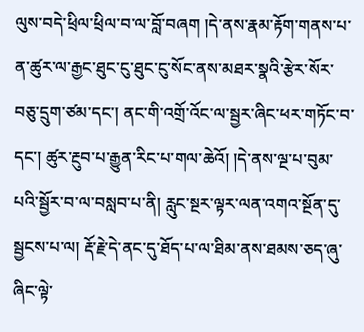ལུས་བདེ་ཕྲིལ་ཕྲིལ་བ་ལ་བློ་བཞག །དེ་ནས་རྣམ་རྟོག་གནས་པ་ན་ཚུར་ལ་རྒྱང་ཐུང་ངུ་ཐུང་ངུ་སོང་ནས་མཐར་སྣའི་རྩེར་སོར་བཅུ་དྲུག་ཙམ་དང་། ནང་གི་འགྲོ་འོང་ལ་སྦྱར་ཞིང་ཕར་གཏོང་བ་དང་། ཚུར་རྔུབ་པ་རྒྱུན་རིང་པ་གལ་ཆེའོ། །དེ་ནས་ལྔ་པ་བུམ་པའི་སྦྱོར་བ་ལ་བསླབ་པ་ནི། རླུང་སྔར་ལྟར་ལན་འགའ་སྔོན་དུ་སྦྱངས་པ་ལ། རྡོ་རྗེ་དེ་ནང་དུ་ཐོད་པ་ལ་ཐིམ་ནས་ཐམས་ཅད་ཞུ་ཞིང་ལྟེ་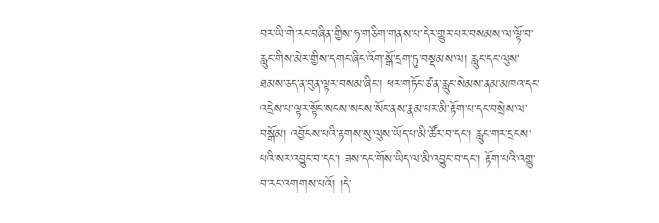བར་ཡི་གེ་རང་བཞིན་གྱིས་ཧ་གཅིག་གནས་པ་དེར་གྱུར་པར་བསམས་ལ་ལྟོ་བ་རླུང་གིས་མེར་གྱིས་དགང་ཞིང་འོག་སྒོ་དྲག་ཏུ་བསྡམས་ལ། རླུང་དང་ལུས་ཐམས་ཅད་ན་བུན་ལྟར་བསམ་ཞིང་། ཕར་གཏོང་ཙ་ན་རླུང་སེམས་ནམ་མཁའ་དང་འདྲེས་པ་ལྟར་སྟོང་སངས་སངས་སོང་ནས་རྣམ་པར་མི་རྟོག་པ་དང་བསྲེས་ལ་བསྒོམ། འབྱོངས་པའི་རྟགས་སུ་ལུས་ཡོད་པ་མི་ཚོར་བ་དང་། རླུང་གར་དྲངས་པའི་སར་འབྱུང་བ་དང་། ཟས་དང་གོས་ཡིད་ལ་མི་འབྱུང་བ་དང་། རྟོག་པའི་འགྱུ་བ་རང་འགགས་པའོ། །དེ་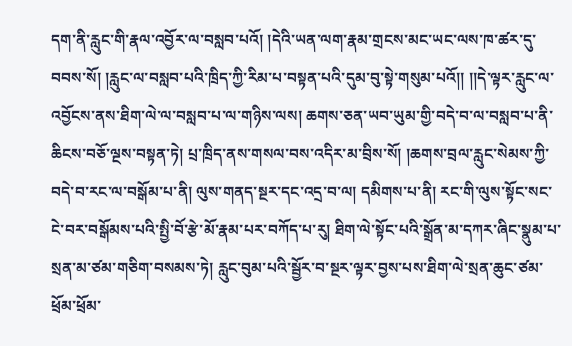དག་ནི་རླུང་གི་རྣལ་འབྱོར་ལ་བསླབ་པའོ། །དེའི་ཡན་ལག་རྣམ་གྲངས་མང་ཡང་ལས་ཁ་ཚར་དུ་བབས་སོ། །རླུང་ལ་བསླབ་པའི་ཁྲིད་ཀྱི་རིམ་པ་བསྟན་པའི་དུམ་བུ་སྟེ་གསུམ་པའོ།། །།དེ་ལྟར་རླུང་ལ་འབྱོངས་ནས་ཐིག་ལེ་ལ་བསླབ་པ་ལ་གཉིས་ལས། ཆགས་ཅན་ཡབ་ཡུམ་གྱི་བདེ་བ་ལ་བསླབ་པ་ནི་ཆིངས་བཅོ་ལྔས་བསྟན་ཏེ། པྲ་ཁྲིད་ནས་གསལ་བས་འདིར་མ་བྲིས་སོ། །ཆགས་བྲལ་རླུང་སེམས་ཀྱི་བདེ་བ་རང་ལ་བསྒོམ་པ་ནི། ལུས་གནད་སྔར་དང་འདྲ་བ་ལ། དམིགས་པ་ནི། རང་གི་ལུས་སྟོང་སང་ངེ་བར་བསྒོམས་པའི་སྤྱི་བོ་རྩེ་མོ་རྣམ་པར་བཀོད་པ་རུ། ཐིག་ལེ་སྟོང་པའི་སྒྲོན་མ་དཀར་ཞིང་སྣུམ་པ་སྲན་མ་ཙམ་གཅིག་བསམས་ཏེ། རླུང་བུམ་པའི་སྦྱོར་བ་སྔར་ལྟར་བྱས་པས་ཐིག་ལེ་སྲན་ཆུང་ཙམ་ཕྲོམ་ཕྲོམ་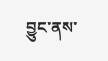བྱུང་ནས་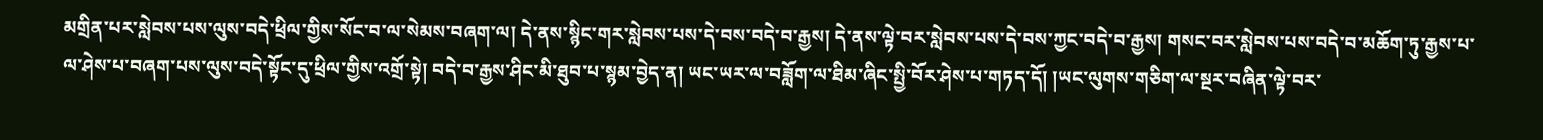མགྲིན་པར་སླེབས་པས་ལུས་བདེ་ཕྲིལ་གྱིས་སོང་བ་ལ་སེམས་བཞག་ལ། དེ་ནས་སྙིང་གར་སླེབས་པས་དེ་བས་བདེ་བ་རྒྱས། དེ་ནས་ལྟེ་བར་སླེབས་པས་དེ་བས་ཀྱང་བདེ་བ་རྒྱས། གསང་བར་སླེབས་པས་བདེ་བ་མཆོག་ཏུ་རྒྱས་པ་ལ་ཤེས་པ་བཞག་པས་ལུས་བདེ་སྟོང་དུ་ཕྲིལ་གྱིས་འགྲོ་སྟེ། བདེ་བ་རྒྱས་ཤིང་མི་ཐུབ་པ་སྙམ་བྱེད་ན། ཡང་ཡར་ལ་བཟློག་ལ་ཐིམ་ཞིང་སྤྱི་བོར་ཤེས་པ་གཏད་དོ། །ཡང་ལུགས་གཅིག་ལ་སྔར་བཞིན་ལྟེ་བར་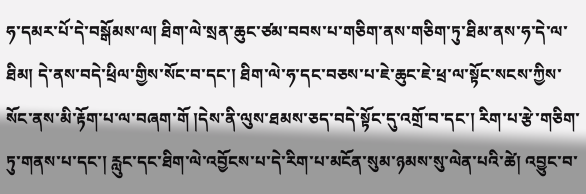ཧ་དམར་པོ་དེ་བསྒོམས་ལ། ཐིག་ལེ་སྲན་ཆུང་ཙམ་བབས་པ་གཅིག་ནས་གཅིག་ཏུ་ཐིམ་ནས་ཧ་དེ་ལ་ཐིམ། དེ་ནས་བདེ་ཕྲིལ་གྱིས་སོང་བ་དང་། ཐིག་ལེ་ཧ་དང་བཅས་པ་ཇེ་ཆུང་ཇེ་ཕྲ་ལ་སྟོང་སངས་ཀྱིས་སོང་ནས་མི་རྟོག་པ་ལ་བཞག་གོ །དེས་ནི་ལུས་ཐམས་ཅད་བདེ་སྟོང་དུ་འགྲོ་བ་དང་། རིག་པ་རྩེ་གཅིག་ཏུ་གནས་པ་དང་། རླུང་དང་ཐིག་ལེ་འབྱོངས་པ་དེ་རིག་པ་མངོན་སུམ་ཉམས་སུ་ལེན་པའི་ཚེ། འབྱུང་བ་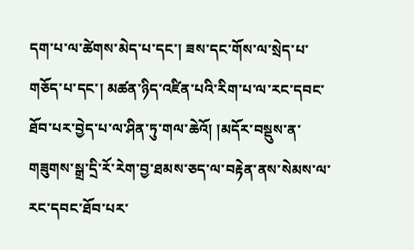དག་པ་ལ་ཚེགས་མེད་པ་དང་། ཟས་དང་གོས་ལ་སྲེད་པ་གཅོད་པ་དང་། མཚན་ཉིད་འཛིན་པའི་རིག་པ་ལ་རང་དབང་ཐོབ་པར་བྱེད་པ་ལ་ཤིན་ཏུ་གལ་ཆེའོ། །མདོར་བསྡུས་ན་གཟུགས་སྒྲ་དྲི་རོ་རེག་བྱ་ཐམས་ཅད་ལ་བརྟེན་ནས་སེམས་ལ་རང་དབང་ཐོབ་པར་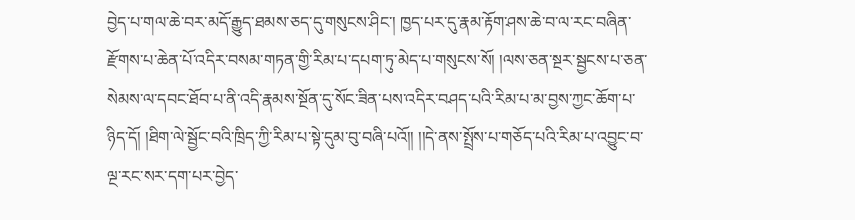བྱེད་པ་གལ་ཆེ་བར་མདོ་རྒྱུད་ཐམས་ཅད་དུ་གསུངས་ཤིང་། ཁྱད་པར་དུ་རྣམ་རྟོག་ཤས་ཆེ་བ་ལ་རང་བཞིན་རྫོགས་པ་ཆེན་པོ་འདིར་བསམ་གཏན་གྱི་རིམ་པ་དཔག་ཏུ་མེད་པ་གསུངས་སོ། །ལས་ཅན་སྔར་སྦྱངས་པ་ཅན་སེམས་ལ་དབང་ཐོབ་པ་ནི་འདི་རྣམས་སྔོན་དུ་སོང་ཟིན་པས་འདིར་བཤད་པའི་རིམ་པ་མ་བྱས་ཀྱང་ཆོག་པ་ཉིད་དོ། །ཐིག་ལེ་སྦྱོང་བའི་ཁྲིད་ཀྱི་རིམ་པ་སྟེ་དུམ་བུ་བཞི་པའོ།། །།དེ་ནས་སྤྲོས་པ་གཅོད་པའི་རིམ་པ་འབྱུང་བ་ལྔ་རང་སར་དག་པར་བྱེད་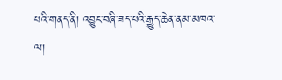པའི་གནད་ནི། འབྱུང་བཞི་ཟད་པའི་རྒྱུད་ཆེན་ནམ་མཁའ་ལ།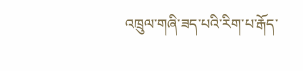འཁྲུལ་གཞི་ཟད་པའི་རིག་པ་རྒོད་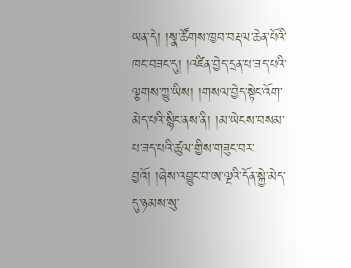ཡན་དེ། །སྣ་ཚོགས་ཁྱབ་བརྡལ་ཆེན་པོའི་ཁང་བཟང་དུ། །འཛིན་བྱེད་དྲན་པ་ཟད་པའི་ལྕགས་ཀྱུ་ཡིས། །གསལ་བྱེད་སྟེང་འོག་མེད་པའི་སྙིང་ནས་ནི། །མ་ཡེངས་བསམ་པ་ཟད་པའི་ཚུལ་གྱིས་གཟུང་བར་བྱའོ། །ཞེས་འབྱུང་བ་ཨ་ལྔའི་དོན་སྐྱེ་མེད་དུ་ཉམས་སུ་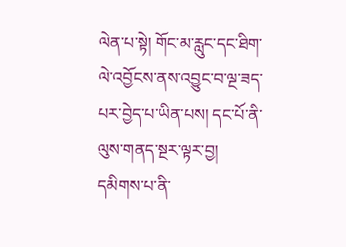ལེན་པ་སྟེ། གོང་མ་རླུང་དང་ཐིག་ལེ་འབྱོངས་ནས་འབྱུང་བ་ལྔ་ཟད་པར་བྱེད་པ་ཡིན་པས། དང་པོ་ནི་ལུས་གནད་སྔར་ལྟར་བྱ། དམིགས་པ་ནི་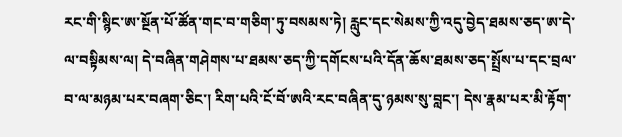རང་གི་སྙིང་ཨ་སྔོན་པོ་ཚོན་གང་བ་གཅིག་ཏུ་བསམས་ཏེ། རླུང་དང་སེམས་ཀྱི་འདུ་བྱེད་ཐམས་ཅད་ཨ་དེ་ལ་བསྟིམས་ལ། དེ་བཞིན་གཤེགས་པ་ཐམས་ཅད་ཀྱི་དགོངས་པའི་དོན་ཆོས་ཐམས་ཅད་སྤྲོས་པ་དང་བྲལ་བ་ལ་མཉམ་པར་བཞག་ཅིང་། རིག་པའི་ངོ་བོ་ཨའི་རང་བཞིན་དུ་ཉམས་སུ་བླང་། དེས་རྣམ་པར་མི་རྟོག་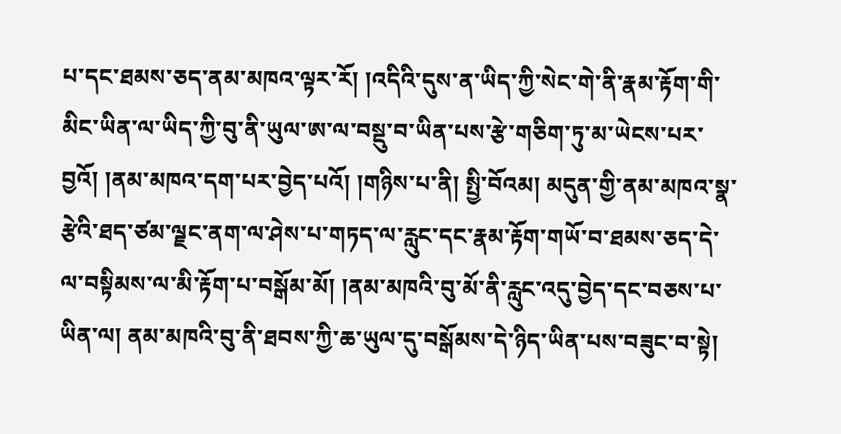པ་དང་ཐམས་ཅད་ནམ་མཁའ་ལྟར་རོ། །འདིའི་དུས་ན་ཡིད་ཀྱི་སེང་གེ་ནི་རྣམ་རྟོག་གི་མིང་ཡིན་ལ་ཡིད་ཀྱི་བུ་ནི་ཡུལ་ཨ་ལ་བསྡུ་བ་ཡིན་པས་རྩེ་གཅིག་ཏུ་མ་ཡེངས་པར་བྱའོ། །ནམ་མཁའ་དག་པར་བྱེད་པའོ། །གཉིས་པ་ནི། སྤྱི་བོའམ། མདུན་གྱི་ནམ་མཁའ་སྣ་རྩེའི་ཐད་ཙམ་ལྗང་ནག་ལ་ཤེས་པ་གཏད་ལ་རླུང་དང་རྣམ་རྟོག་གཡོ་བ་ཐམས་ཅད་དེ་ལ་བསྟིམས་ལ་མི་རྟོག་པ་བསྒོམ་མོ། །ནམ་མཁའི་བུ་མོ་ནི་རླུང་འདུ་བྱེད་དང་བཅས་པ་ཡིན་ལ། ནམ་མཁའི་བུ་ནི་ཐབས་ཀྱི་ཆ་ཡུལ་དུ་བསྒོམས་དེ་ཉིད་ཡིན་པས་བཟུང་བ་སྟེ།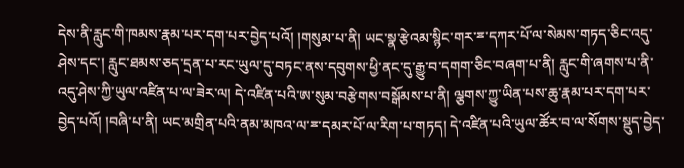དེས་ནི་རླུང་གི་ཁམས་རྣམ་པར་དག་པར་བྱེད་པའོ། །གསུམ་པ་ནི། ཡང་སྣ་རྩེའམ་སྙིང་གར་ྈ་དཀར་པོ་ལ་སེམས་གཏད་ཅིང་འདུ་ཤེས་དང་། རླུང་ཐམས་ཅད་དྲན་པ་རང་ཡུལ་དུ་བཏང་ནས་དབུགས་ཕྱི་ནང་དུ་རྒྱུ་བ་དགག་ཅིང་བཞག་པ་ནི། རླུང་གི་ཞགས་པ་ནི་འདུ་ཤེས་ཀྱི་ཡུལ་འཛིན་པ་ལ་ཟེར་ལ། དེ་འཛིན་པའི་ཨ་སུམ་བརྩེགས་བསྒོམས་པ་ནི། ལྕགས་ཀྱུ་ཡིན་པས་ཆུ་རྣམ་པར་དག་པར་བྱེད་པའོ། །བཞི་པ་ནི། ཡང་མགྲིན་པའི་ནམ་མཁའ་ལ་ྈ་དམར་པོ་ལ་རིག་པ་གཏད། དེ་འཛིན་པའི་ཡུལ་ཚོར་བ་ལ་སོགས་སྡུད་བྱེད་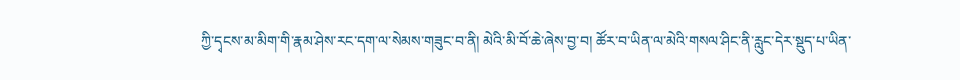ཀྱི་དྭངས་མ་མིག་གི་རྣམ་ཤེས་རང་དག་ལ་སེམས་གཟུང་བ་ནི། མེའི་མི་བོ་ཆེ་ཞེས་བྱ་བ། ཚོར་བ་ཡིན་ལ་མེའི་གསལ་ཤིང་ནི་རླུང་དེར་སྡུད་པ་ཡིན་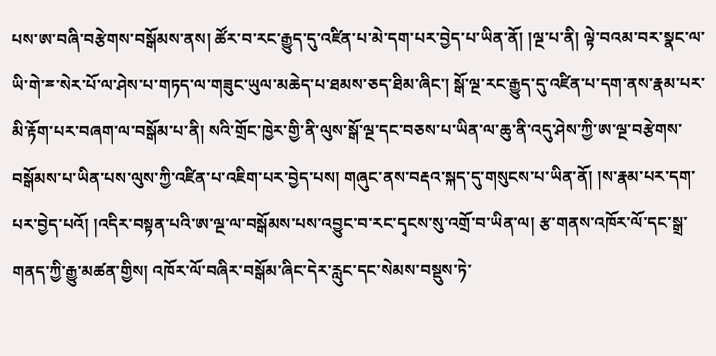པས་ཨ་བཞི་བརྩེགས་བསྒོམས་ནས། ཚོར་བ་རང་རྒྱུད་དུ་འཛིན་པ་མེ་དག་པར་བྱེད་པ་ཡིན་ནོ། །ལྔ་པ་ནི། ལྟེ་བའམ་བར་སྣང་ལ་ཡི་གེ་ྈ་སེར་པོ་ལ་ཤེས་པ་གཏད་ལ་གཟུང་ཡུལ་མཆེད་པ་ཐམས་ཅད་ཐིམ་ཞིང་། སྒོ་ལྔ་རང་རྒྱུད་དུ་འཛིན་པ་དག་ནས་རྣམ་པར་མི་རྟོག་པར་བཞག་ལ་བསྒོམ་པ་ནི། སའི་གྲོང་ཁྱེར་གྱི་ནི་ལུས་སྒོ་ལྔ་དང་བཅས་པ་ཡིན་ལ་ཆུ་ནི་འདུ་ཤེས་ཀྱི་ཨ་ལྔ་བརྩེགས་བསྒོམས་པ་ཡིན་པས་ལུས་ཀྱི་འཛིན་པ་འཇིག་པར་བྱེད་པས། གཞུང་ནས་བརྡའ་སྐད་དུ་གསུངས་པ་ཡིན་ནོ། །ས་རྣམ་པར་དག་པར་བྱེད་པའོ། །འདིར་བསྟན་པའི་ཨ་ལྔ་ལ་བསྒོམས་པས་འབྱུང་བ་རང་དྭངས་སུ་འགྲོ་བ་ཡིན་ལ། རྩ་གནས་འཁོར་ལོ་དང་སྒྲ་གནད་ཀྱི་རྒྱུ་མཚན་གྱིས། འཁོར་ལོ་བཞིར་བསྒོམ་ཞིང་དེར་རླུང་དང་སེམས་བསྡུས་ཏེ་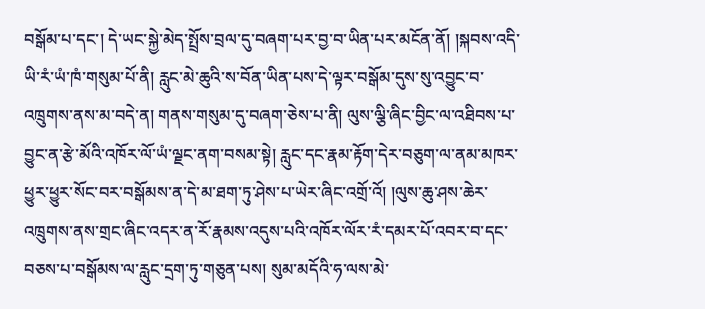བསྒོམ་པ་དང་། དེ་ཡང་སྐྱེ་མེད་སྤྲོས་བྲལ་དུ་བཞག་པར་བྱ་བ་ཡིན་པར་མངོན་ནོ། །སྐབས་འདི་ཡི་རཾ་ཡཾ་ཁཾ་གསུམ་པོ་ནི། རླུང་མེ་ཆུའི་ས་བོན་ཡིན་པས་དེ་ལྟར་བསྒོམ་དུས་སུ་འབྱུང་བ་འཁྲུགས་ནས་མ་བདེ་ན། གནས་གསུམ་དུ་བཞག་ཅེས་པ་ནི། ལུས་ལྕི་ཞིང་བྱིང་ལ་འཐིབས་པ་བྱུང་ན་རྩེ་མོའི་འཁོར་ལོ་ཡཾ་ལྗང་ནག་བསམ་སྟེ། རླུང་དང་རྣམ་རྟོག་དེར་བཅུག་ལ་ནམ་མཁར་ཕྱུར་ཕྱུར་སོང་བར་བསྒོམས་ན་དེ་མ་ཐག་ཏུ་ཤེས་པ་ཡེར་ཞིང་འགྲོ་འོ། །ལུས་ཆུ་ཤས་ཆེར་འཁྲུགས་ནས་གྲང་ཞིང་འདར་ན་རོ་རྣམས་འདུས་པའི་འཁོར་ལོར་རཾ་དམར་པོ་འབར་བ་དང་བཅས་པ་བསྒོམས་ལ་རླུང་དྲག་ཏུ་གཅུན་པས། སུམ་མདོའི་ཧ་ལས་མེ་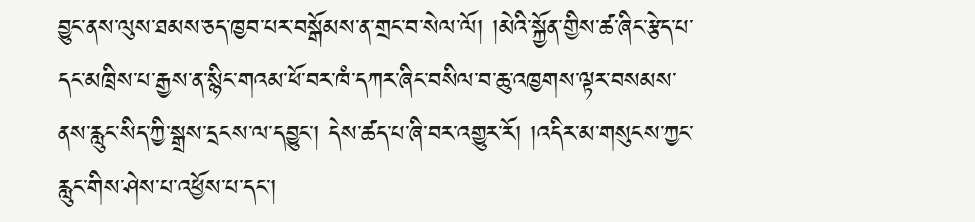བྱུང་ནས་ལུས་ཐམས་ཅད་ཁྱབ་པར་བསྒོམས་ན་གྲང་བ་སེལ་ལོ། །མེའི་སྐྱོན་གྱིས་ཚ་ཞིང་རྩེད་པ་དང་མཁྲིས་པ་རྒྱས་ན་སྙིང་གའམ་ཕོ་བར་ཁཾ་དཀར་ཞིང་བསིལ་བ་ཆུ་འཁྱགས་ལྟར་བསམས་ནས་རླུང་སིད་ཀྱི་སྒྲས་དྲངས་ལ་དབྱུང་། དེས་ཚད་པ་ཞི་བར་འགྱུར་རོ། །འདིར་མ་གསུངས་ཀྱང་རླུང་གིས་ཤེས་པ་འཕྱོས་པ་དང་།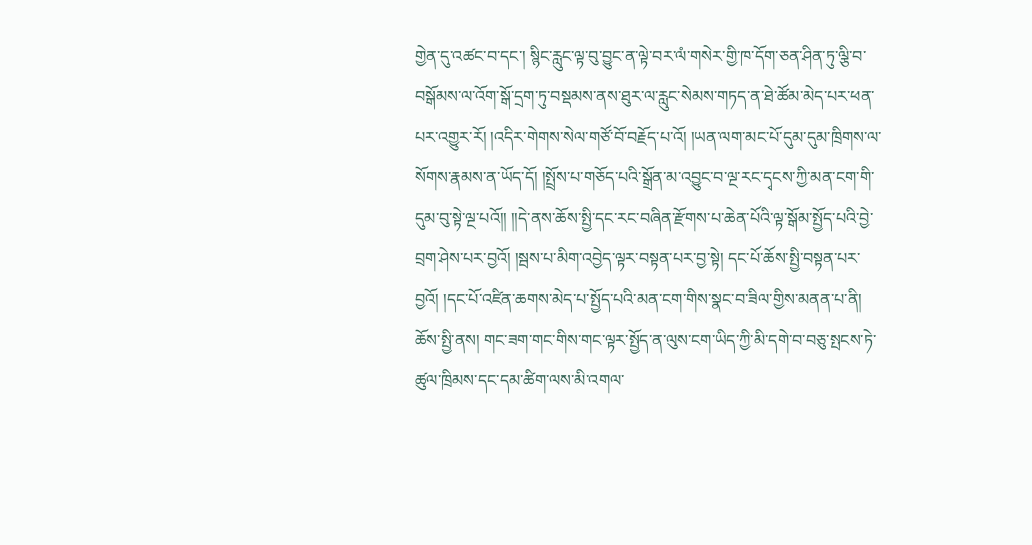གྱེན་དུ་འཚང་བ་དང་། སྙིང་རླུང་ལྟ་བུ་བྱུང་ན་ལྟེ་བར་ལཾ་གསེར་གྱི་ཁ་དོག་ཅན་ཤིན་ཏུ་ལྕི་བ་བསྒོམས་ལ་འོག་སྒོ་དྲག་ཏུ་བསྡམས་ནས་ཐུར་ལ་རླུང་སེམས་གཏད་ན་ཐེ་ཚོམ་མེད་པར་ཕན་པར་འགྱུར་རོ། །འདིར་གེགས་སེལ་གཙོ་བོ་བརྗོད་པ་འོ། །ཡན་ལག་མང་པོ་དུམ་དུམ་ཁྲིགས་ལ་སོགས་རྣམས་ན་ཡོད་དོ། །སྤྲོས་པ་གཅོད་པའི་སྒྲོན་མ་འབྱུང་བ་ལྔ་རང་དྭངས་ཀྱི་མན་ངག་གི་དུམ་བུ་སྟེ་ལྔ་པའོ།། །།དེ་ནས་ཆོས་སྤྱི་དང་རང་བཞིན་རྫོགས་པ་ཆེན་པོའི་ལྟ་སྒོམ་སྤྱོད་པའི་བྱེ་བྲག་ཤེས་པར་བྱའོ། །སྦས་པ་མིག་འབྱེད་ལྟར་བསྟན་པར་བྱ་སྟེ། དང་པོ་ཆོས་སྤྱི་བསྟན་པར་བྱའོ། །དང་པོ་འཛིན་ཆགས་མེད་པ་སྤྱོད་པའི་མན་ངག་གིས་སྣང་བ་ཟིལ་གྱིས་མནན་པ་ནི། ཆོས་སྤྱི་ནས། གང་ཟག་གང་གིས་གང་ལྟར་སྤྱོད་ན་ལུས་ངག་ཡིད་ཀྱི་མི་དགེ་བ་བཅུ་སྤངས་ཏེ་ཚུལ་ཁྲིམས་དང་དམ་ཚིག་ལས་མི་འགལ་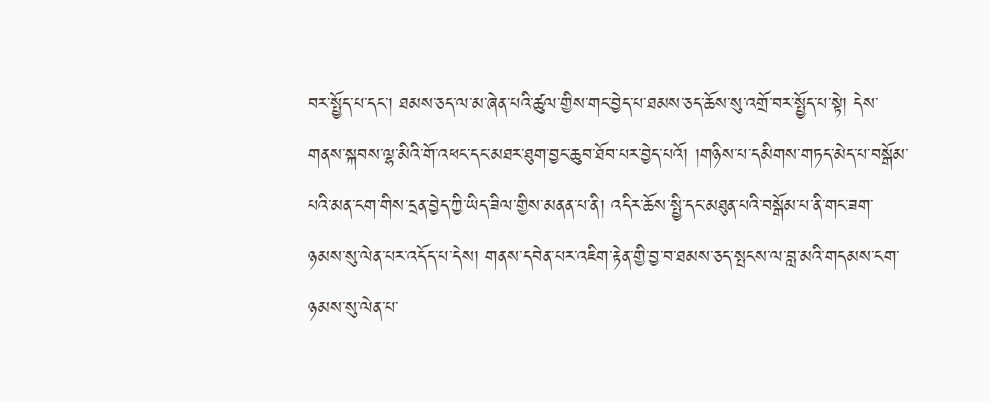བར་སྤྱོད་པ་དང་། ཐམས་ཅད་ལ་མ་ཞེན་པའི་ཚུལ་གྱིས་གང་བྱེད་པ་ཐམས་ཅད་ཆོས་སུ་འགྲོ་བར་སྤྱོད་པ་སྟེ། དེས་གནས་སྐབས་ལྷ་མིའི་གོ་འཕང་དང་མཐར་ཐུག་བྱང་ཆུབ་ཐོབ་པར་བྱེད་པའོ། །གཉིས་པ་དམིགས་གཏད་མེད་པ་བསྒོམ་པའི་མན་ངག་གིས་དྲན་བྱེད་ཀྱི་ཡིད་ཟིལ་གྱིས་མནན་པ་ནི། འདིར་ཆོས་སྤྱི་དང་མཐུན་པའི་བསྒོམ་པ་ནི་གང་ཟག་ཉམས་སུ་ལེན་པར་འདོད་པ་དེས། གནས་དབེན་པར་འཇིག་རྟེན་གྱི་བྱ་བ་ཐམས་ཅད་སྤངས་ལ་བླ་མའི་གདམས་ངག་ཉམས་སུ་ལེན་པ་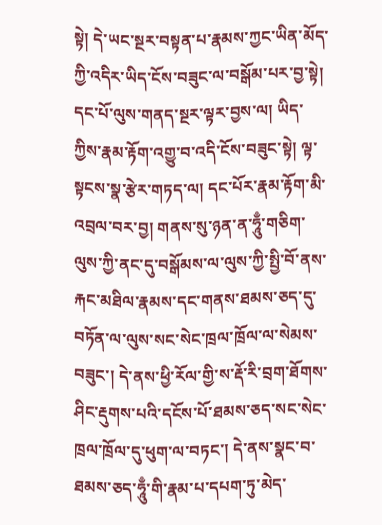སྟེ། དེ་ཡང་སྔར་བསྟན་པ་རྣམས་ཀྱང་ཡིན་མོད་ཀྱི་འདིར་ཡིད་ངོས་བཟུང་ལ་བསྒོམ་པར་བྱ་སྟེ། དང་པོ་ལུས་གནད་སྔར་ལྟར་བྱས་ལ། ཡིད་ཀྱིས་རྣམ་རྟོག་འགྱུ་བ་འདི་ངོས་བཟུང་སྟེ། ལྟ་སྟངས་སྣ་རྩེར་གཏད་ལ། དང་པོར་རྣམ་རྟོག་མི་འབྲལ་བར་བྱ། གནས་སུ་ཉན་ན་ཧཱུྃ་གཅིག་ལུས་ཀྱི་ནང་དུ་བསྒོམས་ལ་ལུས་ཀྱི་སྤྱི་བོ་ནས་རྐང་མཐིལ་རྣམས་དང་གནས་ཐམས་ཅད་དུ་བཏོན་ལ་ལུས་སང་སེང་ཁྲལ་ཁྲོལ་ལ་སེམས་བཟུང་། དེ་ནས་ཕྱི་རོལ་གྱི་ས་རྡོ་རི་བྲག་ཐོགས་ཤིང་རྡུགས་པའི་དངོས་པོ་ཐམས་ཅད་སང་སེང་ཁྲལ་ཁྲོལ་དུ་ཕུག་ལ་བཏང་། དེ་ནས་སྣང་བ་ཐམས་ཅད་ཧཱུྃ་གི་རྣམ་པ་དཔག་ཏུ་མེད་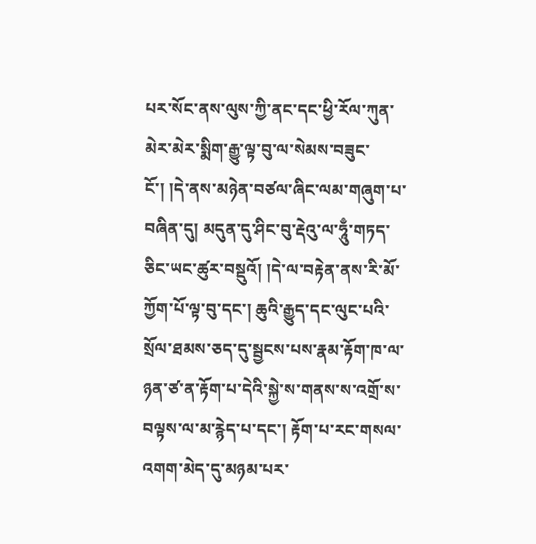པར་སོང་ནས་ལུས་ཀྱི་ནང་དང་ཕྱི་རོལ་ཀུན་མེར་མེར་སྨིག་རྒྱུ་ལྟ་བུ་ལ་སེམས་བཟུང་ངོ་། །དེ་ནས་མཉེན་བཙལ་ཞིང་ལམ་གཞུག་པ་བཞིན་དུ། མདུན་དུ་ཤིང་བུ་རྡེའུ་ལ་ཧཱུྃ་གཏད་ཅིང་ཡང་ཚུར་བསྡུའོ། །དེ་ལ་བརྟེན་ནས་རི་མོ་ཀྱོག་པོ་ལྟ་བུ་དང་། ཆུའི་རྒྱུད་དང་ལུང་པའི་སྲོལ་ཐམས་ཅད་དུ་སྦྱངས་པས་རྣམ་རྟོག་ཁ་ལ་ཉན་ཙ་ན་རྟོག་པ་དེའི་སྐྱེ་ས་གནས་ས་འགྲོ་ས་བལྟས་ལ་མ་རྙེད་པ་དང་། རྟོག་པ་རང་གསལ་འགག་མེད་དུ་མཉམ་པར་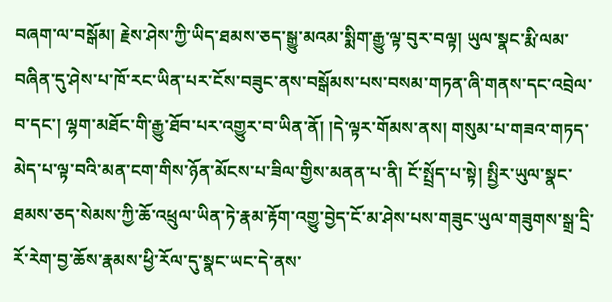བཞག་ལ་བསྒོམ། རྗེས་ཤེས་ཀྱི་ཡིད་ཐམས་ཅད་སྒྱུ་མའམ་སྨིག་རྒྱུ་ལྟ་བུར་བལྟ། ཡུལ་སྣང་རྨི་ལམ་བཞིན་དུ་ཤེས་པ་ཁོ་རང་ཡིན་པར་ངོས་བཟུང་ནས་བསྒོམས་པས་བསམ་གཏན་ཞི་གནས་དང་འབྲེལ་བ་དང་། ལྷག་མཐོང་གི་རྒྱུ་ཐོབ་པར་འགྱུར་བ་ཡིན་ནོ། །དེ་ལྟར་གོམས་ནས། གསུམ་པ་གཟའ་གཏད་མེད་པ་ལྟ་བའི་མན་ངག་གིས་ཉོན་མོངས་པ་ཟིལ་གྱིས་མནན་པ་ནི། ངོ་སྤྲོད་པ་སྟེ། སྤྱིར་ཡུལ་སྣང་ཐམས་ཅད་སེམས་ཀྱི་ཆོ་འཕྲུལ་ཡིན་ཏེ་རྣམ་རྟོག་འགྱུ་བྱེད་ངོ་མ་ཤེས་པས་གཟུང་ཡུལ་གཟུགས་སྒྲ་དྲི་རོ་རེག་བྱ་ཆོས་རྣམས་ཕྱི་རོལ་དུ་སྣང་ཡང་དེ་ནས་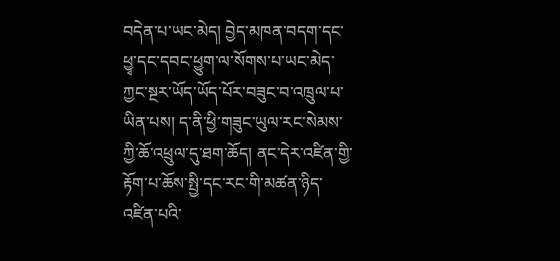བདེན་པ་ཡང་མེད། བྱེད་མཁན་བདག་དང་ཕྱྭ་དང་དབང་ཕྱུག་ལ་སོགས་པ་ཡང་མེད་ཀྱང་སྔར་ཡོད་ཡོད་པོར་བཟུང་བ་འཁྲུལ་པ་ཡིན་པས། ད་ནི་ཕྱི་གཟུང་ཡུལ་རང་སེམས་ཀྱི་ཆོ་འཕྲུལ་དུ་ཐག་ཆོད། ནང་དེར་འཛིན་གྱི་རྟོག་པ་ཆོས་སྤྱི་དང་རང་གི་མཚན་ཉིད་འཛིན་པའི་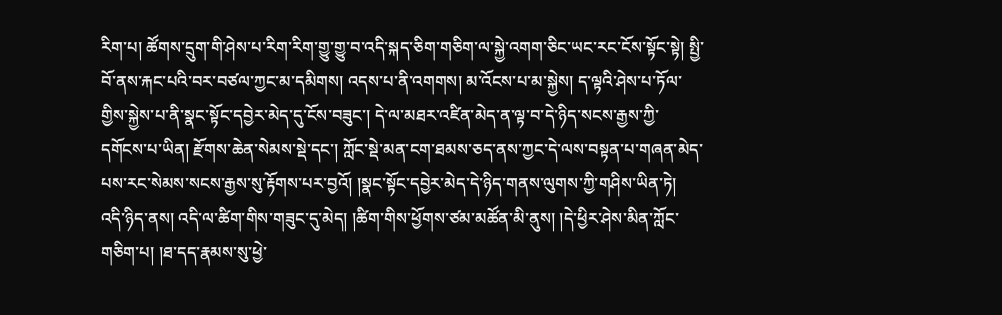རིག་པ། ཚོགས་དྲུག་གི་ཤེས་པ་རིག་རིག་གྱུ་གྱུ་བ་འདི་སྐད་ཅིག་གཅིག་ལ་སྐྱེ་འགག་ཅིང་ཡང་རང་ངོས་སྟོང་སྟེ། སྤྱི་བོ་ནས་རྐང་པའི་བར་བཙལ་ཀྱང་མ་དམིགས། འདས་པ་ནི་འགགས། མ་འོངས་པ་མ་སྐྱེས། ད་ལྟའི་ཤེས་པ་ཏོལ་གྱིས་སྐྱེས་པ་ནི་སྣང་སྟོང་དབྱེར་མེད་དུ་ངོས་བཟུང་། དེ་ལ་མཐར་འཛིན་མེད་ན་ལྟ་བ་དེ་ཉིད་སངས་རྒྱས་ཀྱི་དགོངས་པ་ཡིན། རྫོགས་ཆེན་སེམས་སྡེ་དང་། ཀློང་སྡེ་མན་ངག་ཐམས་ཅད་ནས་ཀྱང་དེ་ལས་བསྟན་པ་གཞན་མེད་པས་རང་སེམས་སངས་རྒྱས་སུ་རྟོགས་པར་བྱའོ། །སྣང་སྟོང་དབྱེར་མེད་དེ་ཉིད་གནས་ལུགས་ཀྱི་གཤིས་ཡིན་ཏེ། འདི་ཉིད་ནས། འདི་ལ་ཚིག་གིས་གཟུང་དུ་མེད། །ཚིག་གིས་ཕྱོགས་ཙམ་མཚོན་མི་ནུས། །དེ་ཕྱིར་ཤེས་མིན་ཀློང་གཅིག་པ། །ཐ་དད་རྣམས་སུ་ཕྱེ་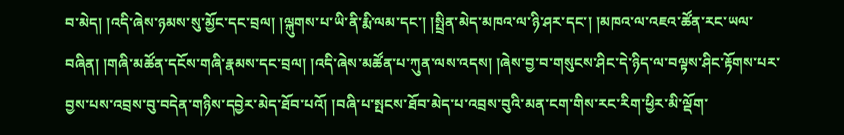བ་མེད། །འདི་ཞེས་ཉམས་སུ་མྱོང་དང་བྲལ། །ལྐུགས་པ་ཡི་ནི་རྨི་ལམ་དང་། །སྤྲིན་མེད་མཁའ་ལ་ཉི་ཤར་དང་། །མཁའ་ལ་འཇའ་ཚོན་རང་ཡལ་བཞིན། །གཞི་མཚོན་དངོས་གཞི་རྣམས་དང་བྲལ། །འདི་ཞེས་མཚོན་པ་ཀུན་ལས་འདས། །ཞེས་བྱ་བ་གསུངས་ཤིང་དེ་ཉིད་ལ་བལྟས་ཤིང་རྟོགས་པར་བྱས་པས་འབྲས་བུ་བདེན་གཉིས་དབྱེར་མེད་ཐོབ་པའོ། །བཞི་པ་སྤངས་ཐོབ་མེད་པ་འབྲས་བུའི་མན་ངག་གིས་རང་རིག་ཕྱིར་མི་ལྡོག་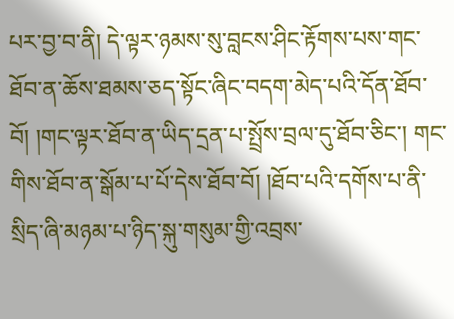པར་བྱ་བ་ནི། དེ་ལྟར་ཉམས་སུ་བླངས་ཤིང་རྟོགས་པས་གང་ཐོབ་ན་ཆོས་ཐམས་ཅད་སྟོང་ཞིང་བདག་མེད་པའི་དོན་ཐོབ་བོ། །གང་ལྟར་ཐོབ་ན་ཡིད་དྲན་པ་སྤྲོས་བྲལ་དུ་ཐོབ་ཅིང་། གང་གིས་ཐོབ་ན་སྒོམ་པ་པོ་དེས་ཐོབ་བོ། །ཐོབ་པའི་དགོས་པ་ནི་སྲིད་ཞི་མཉམ་པ་ཉིད་སྐུ་གསུམ་གྱི་འབྲས་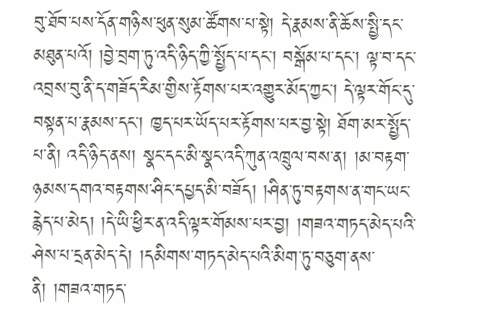བུ་ཐོབ་པས་དོན་གཉིས་ཕུན་སུམ་ཚོགས་པ་སྟེ། དེ་རྣམས་ནི་ཆོས་སྤྱི་དང་མཐུན་པའོ། །བྱེ་བྲག་ཏུ་འདི་ཉིད་ཀྱི་སྤྱོད་པ་དང་། བསྒོམ་པ་དང་། ལྟ་བ་དང་འབྲས་བུ་ནི་ད་གཟོད་རིམ་གྱིས་རྟོགས་པར་འགྱུར་མོད་ཀྱང་། དེ་ལྟར་གོང་དུ་བསྟན་པ་རྣམས་དང་། ཁྱད་པར་ཡོད་པར་རྟོགས་པར་བྱ་སྟེ། ཐོག་མར་སྤྱོད་པ་ནི། འདི་ཉིད་ནས། སྣང་དང་མི་སྣང་འདི་ཀུན་འཁྲུལ་བས་ན། །མ་བརྟག་ཉམས་དགའ་བརྟགས་ཤིང་དཔྱད་མི་བཟོད། །ཤིན་ཏུ་བརྟགས་ན་གང་ཡང་རྙེད་པ་མེད། །དེ་ཡི་ཕྱིར་ན་འདི་ལྟར་གོམས་པར་བྱ། །གཟའ་གཏད་མེད་པའི་ཤེས་པ་དྲན་མེད་དེ། །དམིགས་གཏད་མེད་པའི་མིག་ཏུ་བཅུག་ནས་ནི། །གཟའ་གཏད་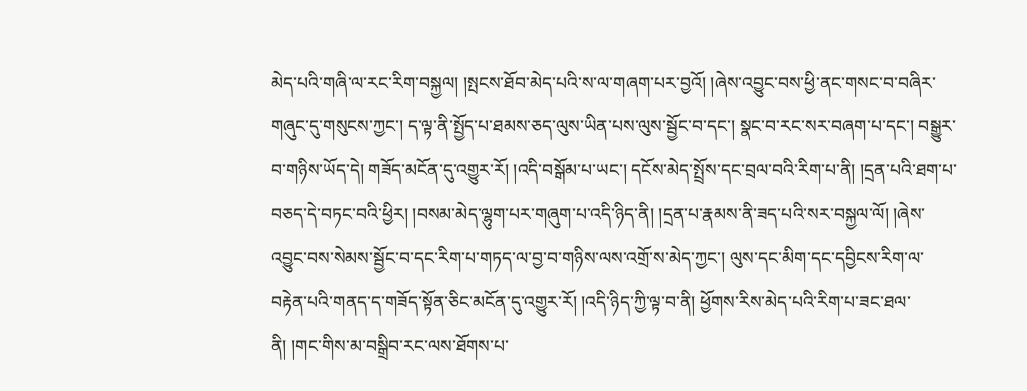མེད་པའི་གཞི་ལ་རང་རིག་བསྐྱལ། །སྤངས་ཐོབ་མེད་པའི་ས་ལ་གཞག་པར་བྱའོ། །ཞེས་འབྱུང་བས་ཕྱི་ནང་གསང་བ་བཞིར་གཞུང་དུ་གསུངས་ཀྱང་། ད་ལྟ་ནི་སྤྱོད་པ་ཐམས་ཅད་ལུས་ཡིན་པས་ལུས་སྦྱོང་བ་དང་། སྣང་བ་རང་སར་བཞག་པ་དང་། བསྒྱུར་བ་གཉིས་ཡོད་དེ། གཟོད་མངོན་དུ་འགྱུར་རོ། །འདི་བསྒོམ་པ་ཡང་། དངོས་མེད་སྤྲོས་དང་བྲལ་བའི་རིག་པ་ནི། །དྲན་པའི་ཐག་པ་བཅད་དེ་བཏང་བའི་ཕྱིར། །བསམ་མེད་ལྷུག་པར་གཞུག་པ་འདི་ཉིད་ནི། །དྲན་པ་རྣམས་ནི་ཟད་པའི་སར་བསྐྱལ་ལོ། །ཞེས་འབྱུང་བས་སེམས་སྦྱོང་བ་དང་རིག་པ་གཏད་ལ་བྱ་བ་གཉིས་ལས་འགྲོ་ས་མེད་ཀྱང་། ལུས་དང་མིག་དང་དབྱིངས་རིག་ལ་བརྟེན་པའི་གནད་ད་གཟོད་སྟོན་ཅིང་མངོན་དུ་འགྱུར་རོ། །འདི་ཉིད་ཀྱི་ལྟ་བ་ནི། ཕྱོགས་རིས་མེད་པའི་རིག་པ་ཟང་ཐལ་ནི། །གང་གིས་མ་བསྒྲིབ་རང་ལས་ཐོགས་པ་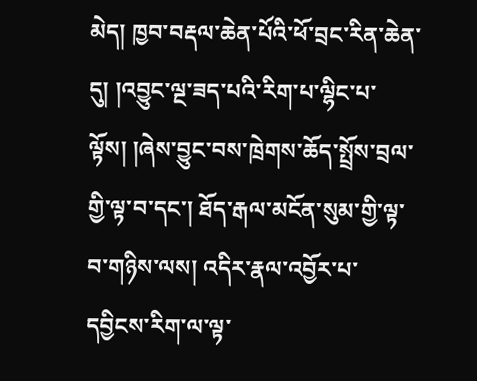མེད། ཁྱབ་བརྡལ་ཆེན་པོའི་ཕོ་བྲང་རིན་ཆེན་དུ། །འབྱུང་ལྔ་ཟད་པའི་རིག་པ་ལྷིང་པ་ལྟོས། །ཞེས་བྱུང་བས་ཁྲེགས་ཆོད་སྤྲོས་བྲལ་གྱི་ལྟ་བ་དང་། ཐོད་རྒལ་མངོན་སུམ་གྱི་ལྟ་བ་གཉིས་ལས། འདིར་རྣལ་འབྱོར་པ་དབྱིངས་རིག་ལ་ལྟ་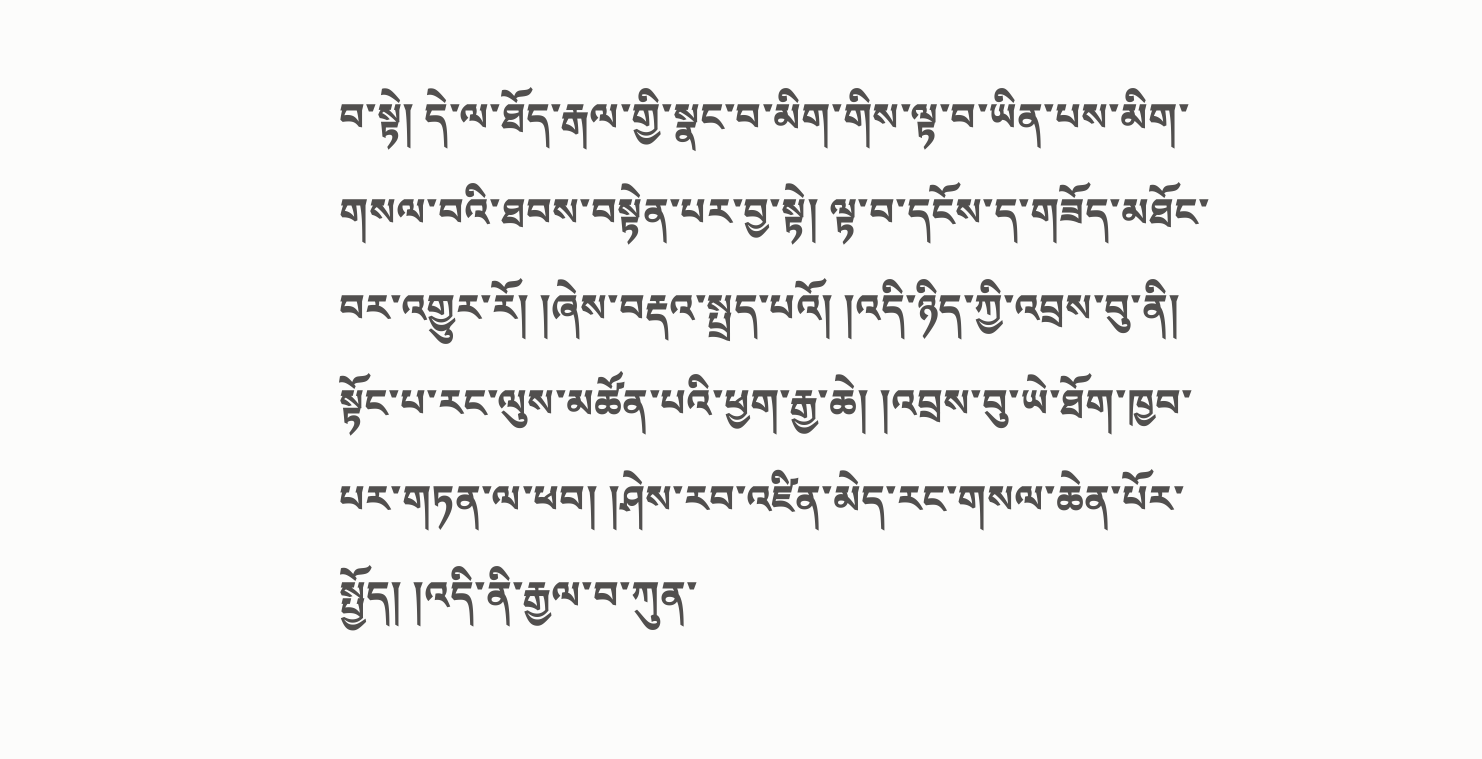བ་སྟེ། དེ་ལ་ཐོད་རྒལ་གྱི་སྣང་བ་མིག་གིས་ལྟ་བ་ཡིན་པས་མིག་གསལ་བའི་ཐབས་བསྟེན་པར་བྱ་སྟེ། ལྟ་བ་དངོས་ད་གཟོད་མཐོང་བར་འགྱུར་རོ། །ཞེས་བརྡའ་སྤྲད་པའོ། །འདི་ཉིད་ཀྱི་འབྲས་བུ་ནི། སྟོང་པ་རང་ལུས་མཚོན་པའི་ཕྱག་རྒྱ་ཆེ། །འབྲས་བུ་ཡེ་ཐོག་ཁྱབ་པར་གཏན་ལ་ཕབ། །ཤེས་རབ་འཛིན་མེད་རང་གསལ་ཆེན་པོར་སྤྱོད། །འདི་ནི་རྒྱལ་བ་ཀུན་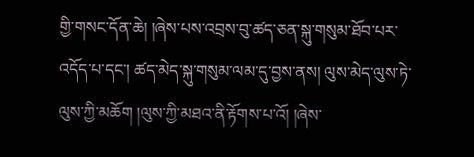གྱི་གསང་དོན་ཆེ། །ཞེས་པས་འབྲས་བུ་ཚད་ཅན་སྐུ་གསུམ་ཐོབ་པར་འདོད་པ་དང་། ཚད་མེད་སྐུ་གསུམ་ལམ་དུ་བྱས་ནས། ལུས་མེད་ལུས་ཏེ་ལུས་ཀྱི་མཆོག །ལུས་ཀྱི་མཐའ་ནི་རྟོགས་པ་འོ། །ཞེས་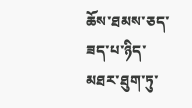ཆོས་ཐམས་ཅད་ཟད་པ་ཉིད་མཐར་ཐུག་ཏུ་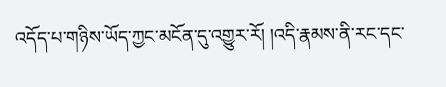འདོད་པ་གཉིས་ཡོད་ཀྱང་མངོན་དུ་འགྱུར་རོ། །འདི་རྣམས་ནི་རང་དང་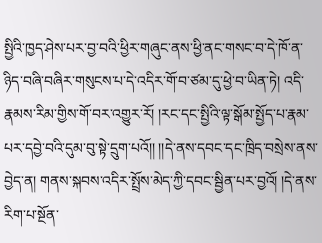སྤྱིའི་ཁྱད་ཤེས་པར་བྱ་བའི་ཕྱིར་གཞུང་ནས་ཕྱི་ནང་གསང་བ་དེ་ཁོ་ན་ཉིད་བཞི་བཞིར་གསུངས་པ་དེ་འདིར་གོ་བ་ཙམ་དུ་ཕྱེ་བ་ཡིན་ཏེ། འདི་རྣམས་རིམ་གྱིས་གོ་བར་འགྱུར་རོ། །རང་དང་སྤྱིའི་ལྟ་སྒོམ་སྤྱོད་པ་རྣམ་པར་དབྱེ་བའི་དུམ་བུ་སྟེ་དྲུག་པའོ།། །།དེ་ནས་དབང་དང་ཁྲིད་བསྲེས་ནས་བྱེད་ན། གནས་སྐབས་འདིར་སྤྲོས་མེད་ཀྱི་དབང་སྦྱིན་པར་བྱའོ། །དེ་ནས་རིག་པ་སྔོན་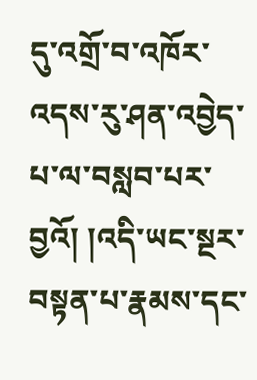དུ་འགྲོ་བ་འཁོར་འདས་རུ་ཤན་འབྱེད་པ་ལ་བསླབ་པར་བྱའོ། །འདི་ཡང་སྔར་བསྟན་པ་རྣམས་དང་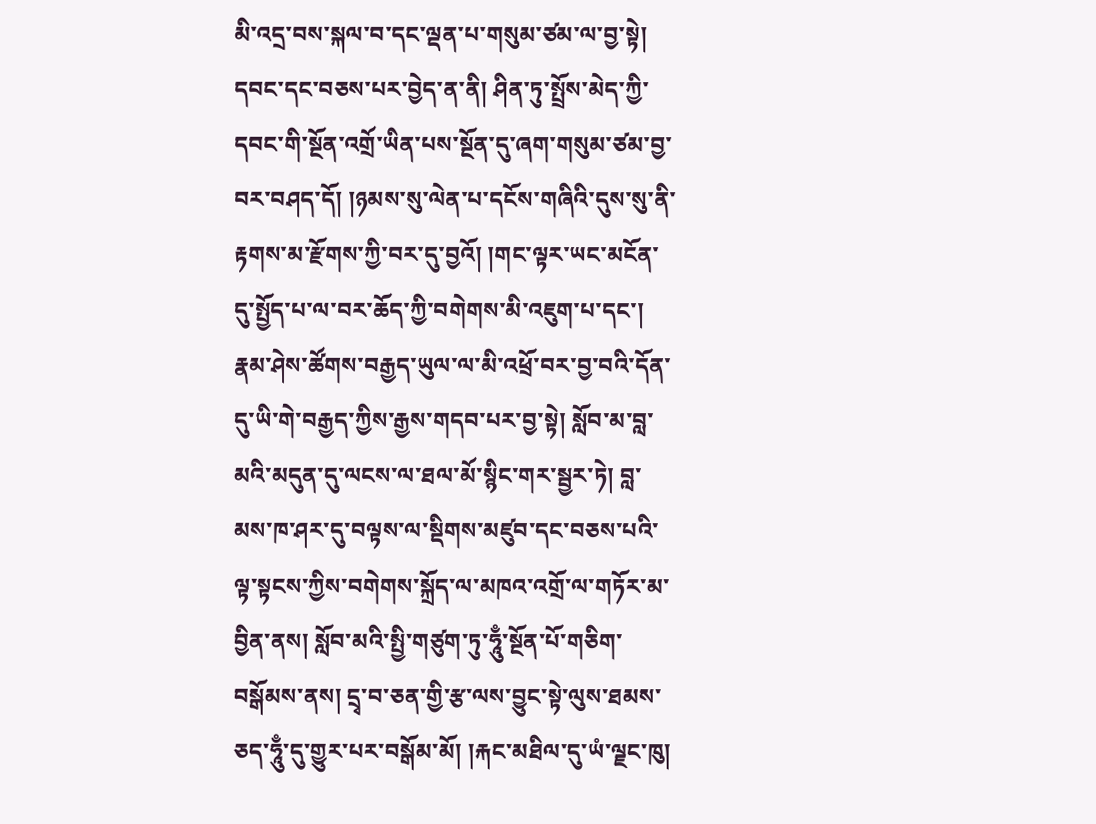མི་འདྲ་བས་སྐལ་བ་དང་ལྡན་པ་གསུམ་ཙམ་ལ་བྱ་སྟེ། དབང་དང་བཅས་པར་བྱེད་ན་ནི། ཤིན་ཏུ་སྤྲོས་མེད་ཀྱི་དབང་གི་སྔོན་འགྲོ་ཡིན་པས་སྔོན་དུ་ཞག་གསུམ་ཙམ་བྱ་བར་བཤད་དོ། །ཉམས་སུ་ལེན་པ་དངོས་གཞིའི་དུས་སུ་ནི་རྟགས་མ་རྫོགས་ཀྱི་བར་དུ་བྱའོ། །གང་ལྟར་ཡང་མངོན་དུ་སྤྱོད་པ་ལ་བར་ཆོད་ཀྱི་བགེགས་མི་འཇུག་པ་དང་། རྣམ་ཤེས་ཚོགས་བརྒྱད་ཡུལ་ལ་མི་འཕྲོ་བར་བྱ་བའི་དོན་དུ་ཡི་གེ་བརྒྱད་ཀྱིས་རྒྱས་གདབ་པར་བྱ་སྟེ། སློབ་མ་བླ་མའི་མདུན་དུ་ལངས་ལ་ཐལ་མོ་སྙིང་གར་སྦྱར་ཏེ། བླ་མས་ཁ་ཤར་དུ་བལྟས་ལ་སྡིགས་མཛུབ་དང་བཅས་པའི་ལྟ་སྟངས་ཀྱིས་བགེགས་སྐྲོད་ལ་མཁའ་འགྲོ་ལ་གཏོར་མ་བྱིན་ནས། སློབ་མའི་སྤྱི་གཙུག་ཏུ་ཧཱུྃ་སྔོན་པོ་གཅིག་བསྒོམས་ནས། དྲྭ་བ་ཅན་གྱི་རྩ་ལས་བྱུང་སྟེ་ལུས་ཐམས་ཅད་ཧཱུྃ་དུ་གྱུར་པར་བསྒོམ་མོ། །རྐང་མཐིལ་དུ་ཡཾ་ལྗང་ཁུ།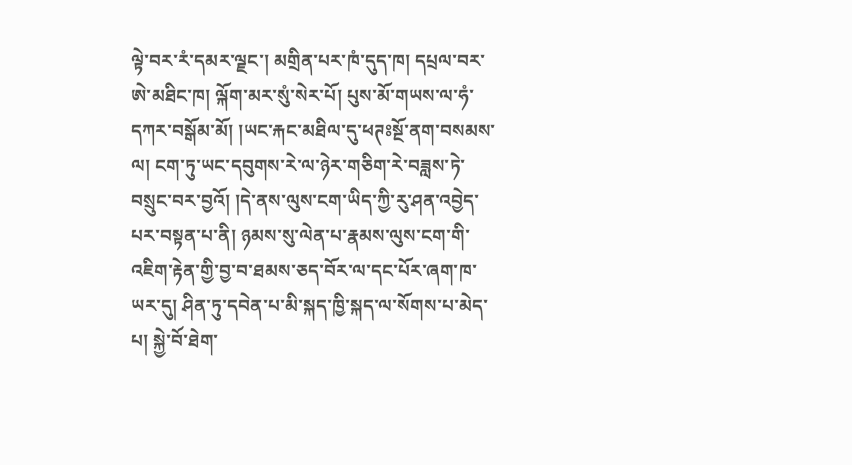ལྟེ་བར་རཾ་དམར་ལྗང་། མགྲིན་པར་ཁཾ་དུད་ཁ། དཔྲལ་བར་ཨེ་མཐིང་ཁ། ལྐོག་མར་སུཾ་སེར་པོ། པུས་མོ་གཡས་ལ་ཧཾ་དཀར་བསྒོམ་མོ། །ཡང་རྐང་མཐིལ་དུ་ཕཊཿསྔོ་ནག་བསམས་ལ། ངག་ཏུ་ཡང་དབུགས་རེ་ལ་ཉེར་གཅིག་རེ་བཟླས་ཏེ་བསྲུང་བར་བྱའོ། །དེ་ནས་ལུས་ངག་ཡིད་ཀྱི་རུ་ཤན་འབྱེད་པར་བསྟན་པ་ནི། ཉམས་སུ་ལེན་པ་རྣམས་ལུས་ངག་གི་འཇིག་རྟེན་གྱི་བྱ་བ་ཐམས་ཅད་བོར་ལ་དང་པོར་ཞག་ཁ་ཡར་དུ། ཤིན་ཏུ་དབེན་པ་མི་སྐད་ཁྱི་སྐད་ལ་སོགས་པ་མེད་པ། སྐྱེ་བོ་ཐེག་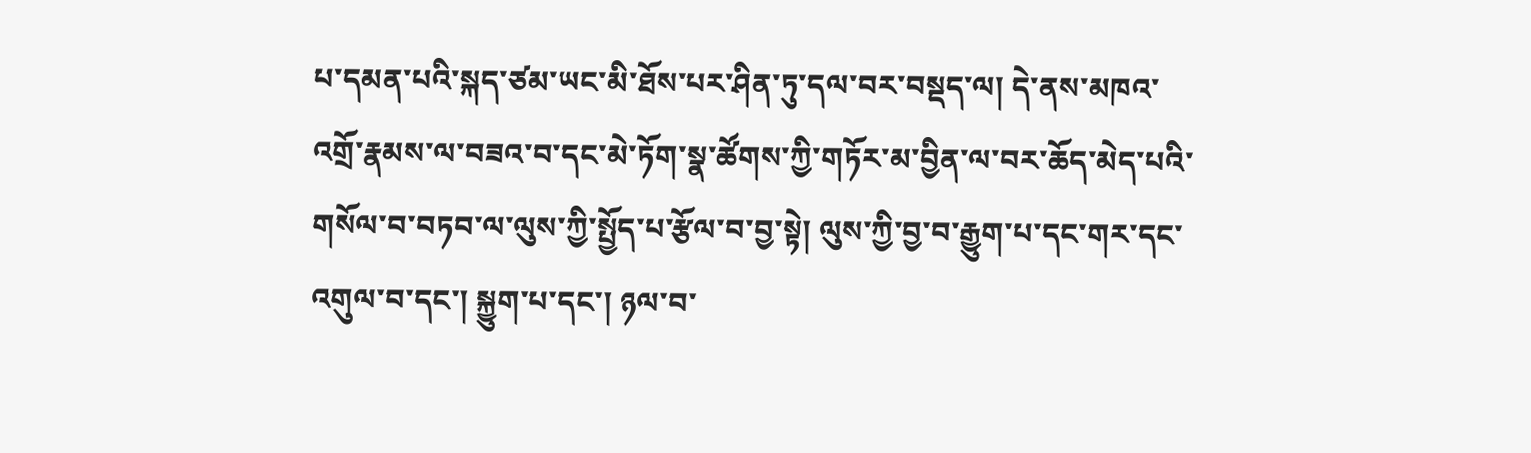པ་དམན་པའི་སྐད་ཙམ་ཡང་མི་ཐོས་པར་ཤིན་ཏུ་དལ་བར་བསྡད་ལ། དེ་ནས་མཁའ་འགྲོ་རྣམས་ལ་བཟའ་བ་དང་མེ་ཏོག་སྣ་ཚོགས་ཀྱི་གཏོར་མ་བྱིན་ལ་བར་ཆོད་མེད་པའི་གསོལ་བ་བཏབ་ལ་ལུས་ཀྱི་སྤྱོད་པ་རྩོལ་བ་བྱ་སྟེ། ལུས་ཀྱི་བྱ་བ་རྒྱུག་པ་དང་གར་དང་འགུལ་བ་དང་། སྐྱུག་པ་དང་། ཉལ་བ་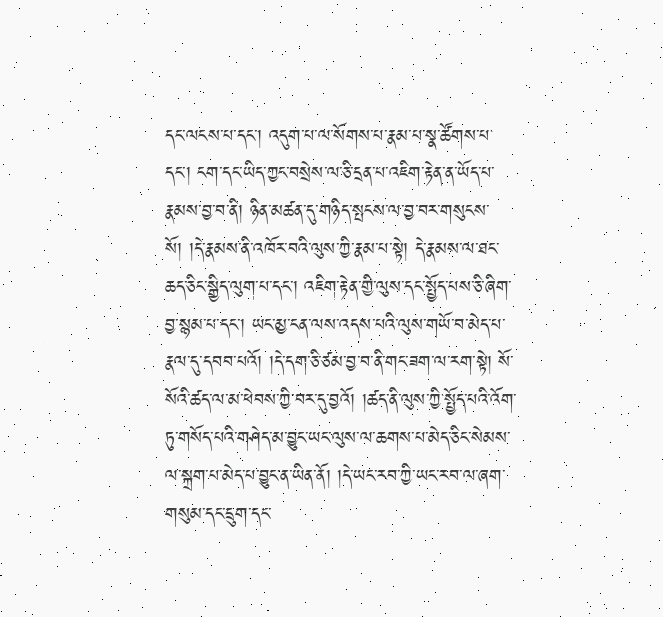དང་ལངས་པ་དང་། འདུག་པ་ལ་སོགས་པ་རྣམ་པ་སྣ་ཚོགས་པ་དང་། ངག་དང་ཡིད་ཀྱང་བསྲེས་ལ་ཅི་དྲན་པ་འཇིག་རྟེན་ན་ཡོད་པ་རྣམས་བྱ་བ་ནི། ཉིན་མཚན་དུ་གཉིད་སྤངས་ལ་བྱ་བར་གསུངས་སོ། །དེ་རྣམས་ནི་འཁོར་བའི་ལུས་ཀྱི་རྣམ་པ་སྟེ། དེ་རྣམས་ལ་ཐང་ཆད་ཅིང་སྒྱིད་ལུག་པ་དང་། འཇིག་རྟེན་གྱི་ལུས་དང་སྤྱོད་པས་ཅི་ཞིག་བྱ་སྙམ་པ་དང་། ཡང་མྱ་ངན་ལས་འདས་པའི་ལུས་གཡོ་བ་མེད་པ་རྣལ་དུ་དབབ་པའོ། །དེ་དག་ཅི་ཙམ་བྱ་བ་ནི་གང་ཟག་ལ་རག་སྟེ། སོ་སོའི་ཚད་ལ་མ་ཕེབས་ཀྱི་བར་དུ་བྱའོ། །ཚད་ནི་ལུས་ཀྱི་སྤྱོད་པའི་འོག་ཏུ་གསོད་པའི་གཤེད་མ་བྱུང་ཡང་ལུས་ལ་ཆགས་པ་མེད་ཅིང་སེམས་ལ་སྐྲག་པ་མེད་པ་བྱུང་ན་ཡིན་ནོ། །དེ་ཡང་རབ་ཀྱི་ཡང་རབ་ལ་ཞག་གསུམ་དང་དྲུག་དང་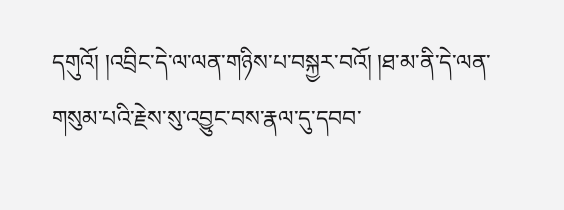དགུའོ། །འབྲིང་དེ་ལ་ལན་གཉིས་པ་བསྐྱར་བའོ། །ཐ་མ་ནི་དེ་ལན་གསུམ་པའི་རྗེས་སུ་འབྱུང་བས་རྣལ་དུ་དབབ་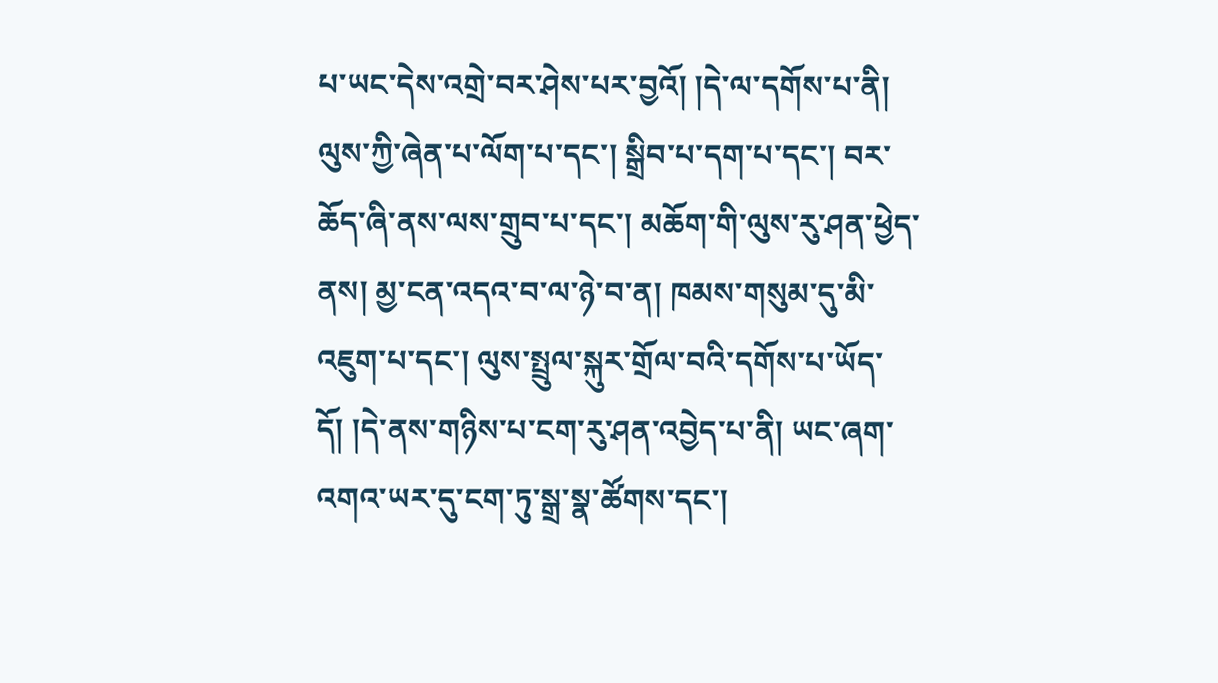པ་ཡང་དེས་འགྲེ་བར་ཤེས་པར་བྱའོ། །དེ་ལ་དགོས་པ་ནི། ལུས་ཀྱི་ཞེན་པ་ལོག་པ་དང་། སྒྲིབ་པ་དག་པ་དང་། བར་ཆོད་ཞི་ནས་ལས་གྲུབ་པ་དང་། མཆོག་གི་ལུས་རུ་ཤན་ཕྱེད་ནས། མྱ་ངན་འདའ་བ་ལ་ཉེ་བ་ན། ཁམས་གསུམ་དུ་མི་འཇུག་པ་དང་། ལུས་སྤྲུལ་སྐུར་གྲོལ་བའི་དགོས་པ་ཡོད་དོ། །དེ་ནས་གཉིས་པ་ངག་རུ་ཤན་འབྱེད་པ་ནི། ཡང་ཞག་འགའ་ཡར་དུ་ངག་ཏུ་སྒྲ་སྣ་ཚོགས་དང་།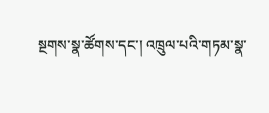སྔགས་སྣ་ཚོགས་དང་། འཁྲུལ་པའི་གཏམ་སྣ་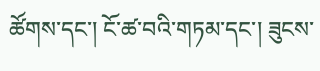ཚོགས་དང་། ངོ་ཚ་བའི་གཏམ་དང་། ཟུངས་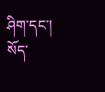ཤིག་དང་། སོད་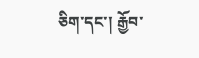ཅིག་དང་། རྒྱོབ་